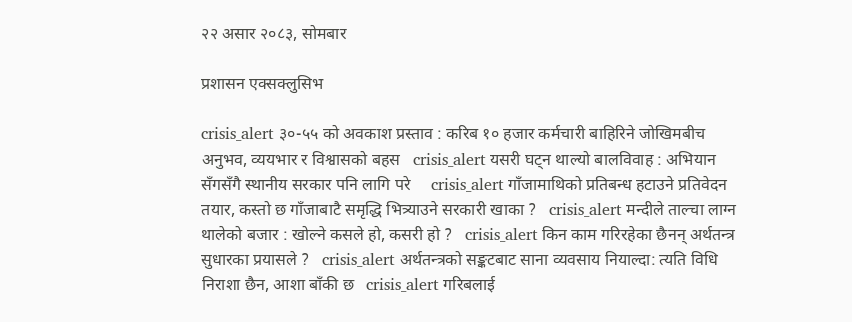२२ असार २०८३, सोमबार

प्रशासन एक्सक्लुसिभ

crisis_alert ३०-५५ को अवकाश प्रस्ताव : करिब १० हजार कर्मचारी बाहिरिने जोखिमबीच अनुभव, व्ययभार र विश्वासको बहस   crisis_alert यसरी घट्न थाल्यो बालविवाह : अभियान सँगसँगै स्थानीय सरकार पनि लागि परे     crisis_alert गाँजामाथिको प्रतिबन्ध हटाउने प्रतिवेदन तयार, कस्तो छ गाँजाबाटै समृद्धि भित्र्याउने सरकारी खाका ?   crisis_alert मन्दीले ताल्चा लाग्न थालेको बजार : खोल्ने कसले हो, कसरी हो ?   crisis_alert किन काम गरिरहेका छैनन् अर्थतन्त्र सुधारका प्रयासले ?   crisis_alert अर्थतन्त्रको सङ्कटबाट साना व्यवसाय नियाल्दा: त्यति विधि निराशा छैन, आशा बाँकी छ   crisis_alert गरिबलाई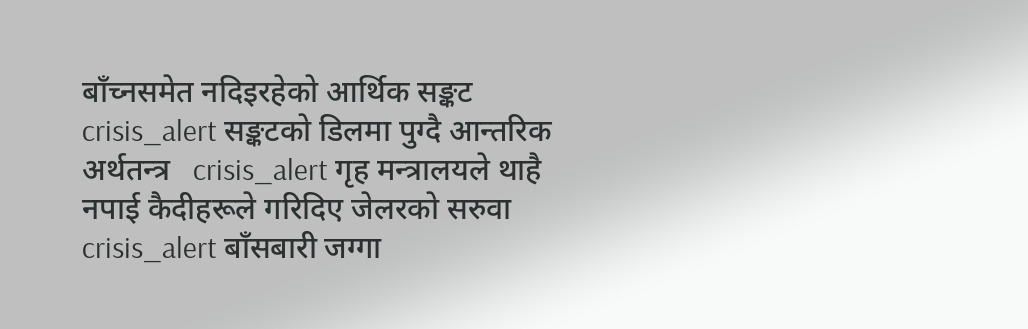बाँच्नसमेत नदिइरहेको आर्थिक सङ्कट   crisis_alert सङ्कटको डिलमा पुग्दै आन्तरिक अर्थतन्त्र   crisis_alert गृह मन्त्रालयले थाहै नपाई कैदीहरूले गरिदिए जेलरको सरुवा   crisis_alert बाँसबारी जग्गा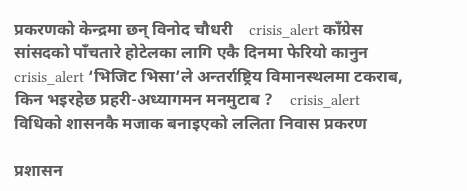प्रकरणको केन्द्रमा छन् विनोद चौधरी    crisis_alert काँग्रेस सांसदको पाँचतारे होटेलका लागि एकै दिनमा फेरियो कानुन    crisis_alert ‘भिजिट भिसा’ले अन्तर्राष्ट्रिय विमानस्थलमा टकराब, किन भइरहेछ प्रहरी-अध्यागमन मनमुटाब ?    crisis_alert विधिको शासनकै मजाक बनाइएको ललिता निवास प्रकरण

प्रशासन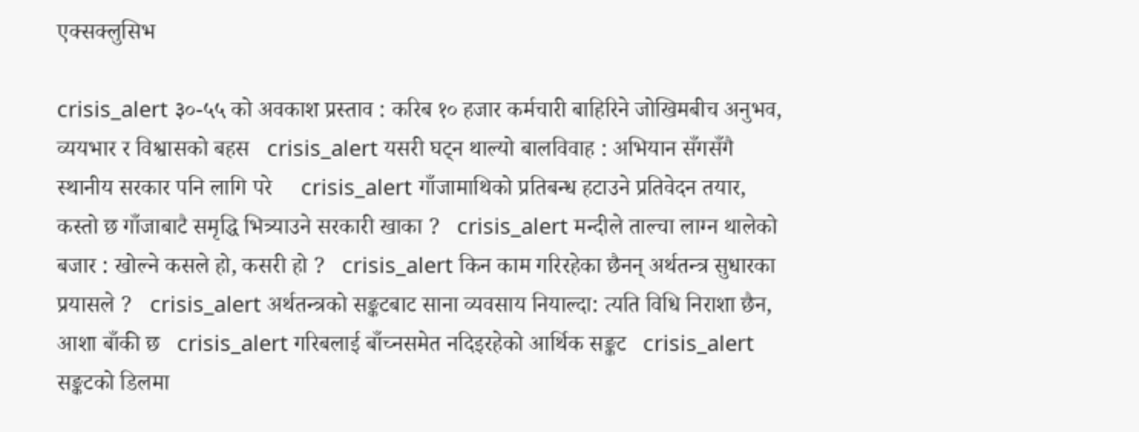एक्सक्लुसिभ

crisis_alert ३०-५५ को अवकाश प्रस्ताव : करिब १० हजार कर्मचारी बाहिरिने जोखिमबीच अनुभव, व्ययभार र विश्वासको बहस   crisis_alert यसरी घट्न थाल्यो बालविवाह : अभियान सँगसँगै स्थानीय सरकार पनि लागि परे     crisis_alert गाँजामाथिको प्रतिबन्ध हटाउने प्रतिवेदन तयार, कस्तो छ गाँजाबाटै समृद्धि भित्र्याउने सरकारी खाका ?   crisis_alert मन्दीले ताल्चा लाग्न थालेको बजार : खोल्ने कसले हो, कसरी हो ?   crisis_alert किन काम गरिरहेका छैनन् अर्थतन्त्र सुधारका प्रयासले ?   crisis_alert अर्थतन्त्रको सङ्कटबाट साना व्यवसाय नियाल्दा: त्यति विधि निराशा छैन, आशा बाँकी छ   crisis_alert गरिबलाई बाँच्नसमेत नदिइरहेको आर्थिक सङ्कट   crisis_alert सङ्कटको डिलमा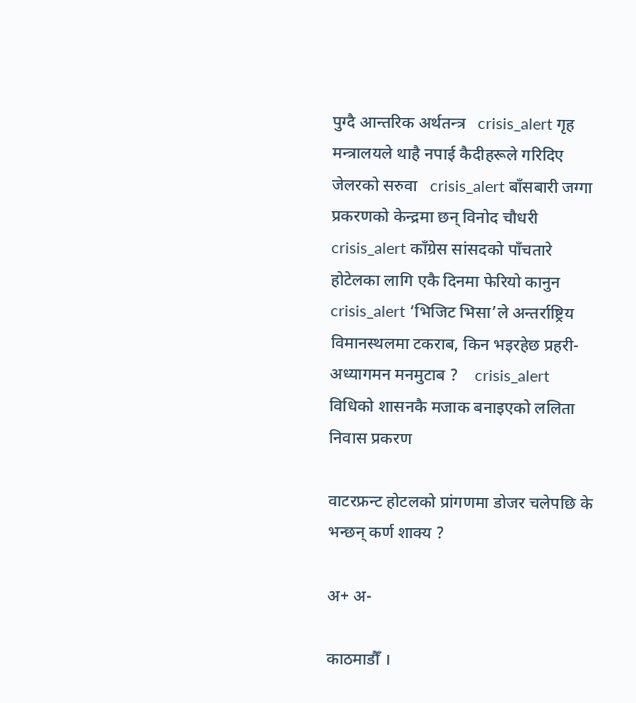पुग्दै आन्तरिक अर्थतन्त्र   crisis_alert गृह मन्त्रालयले थाहै नपाई कैदीहरूले गरिदिए जेलरको सरुवा   crisis_alert बाँसबारी जग्गा प्रकरणको केन्द्रमा छन् विनोद चौधरी    crisis_alert काँग्रेस सांसदको पाँचतारे होटेलका लागि एकै दिनमा फेरियो कानुन    crisis_alert ‘भिजिट भिसा’ले अन्तर्राष्ट्रिय विमानस्थलमा टकराब, किन भइरहेछ प्रहरी-अध्यागमन मनमुटाब ?    crisis_alert विधिको शासनकै मजाक बनाइएको ललिता निवास प्रकरण

वाटरफ्रन्ट होटलको प्रांगणमा डोजर चलेपछि के भन्छन् कर्ण शाक्य ?

अ+ अ-

काठमाडौँ ।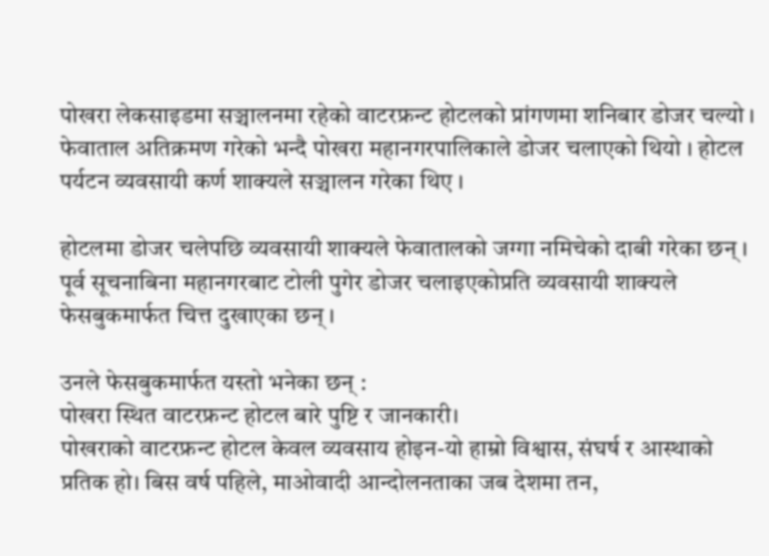पोखरा लेकसाइडमा सञ्चालनमा रहेको वाटरफ्रन्ट होटलको प्रांगणमा शनिबार डोजर चल्यो । फेवाताल अतिक्रमण गरेको भन्दै पोखरा महानगरपालिकाले डोजर चलाएको थियो । होटल पर्यटन व्यवसायी कर्ण शाक्यले सञ्चालन गरेका थिए ।

होटलमा डोजर चलेपछि व्यवसायी शाक्यले फेवातालको जग्गा नमिचेको दाबी गरेका छन् । पूर्व सूचनाबिना महानगरबाट टोली पुगेर डोजर चलाइएकोप्रति व्यवसायी शाक्यले फेसबुकमार्फत चित्त दुखाएका छन् ।

उनले फेसबुकमार्फत यस्तो भनेका छन् :
पोखरा स्थित वाटरफ्रन्ट होटल बारे पुष्टि र जानकारी।
पोखराको वाटरफ्रन्ट होटल केवल व्यवसाय होइन-यो हाम्रो विश्वास, संघर्ष र आस्थाको प्रतिक हो। बिस वर्ष पहिले, माओवादी आन्दोलनताका जब देशमा तन,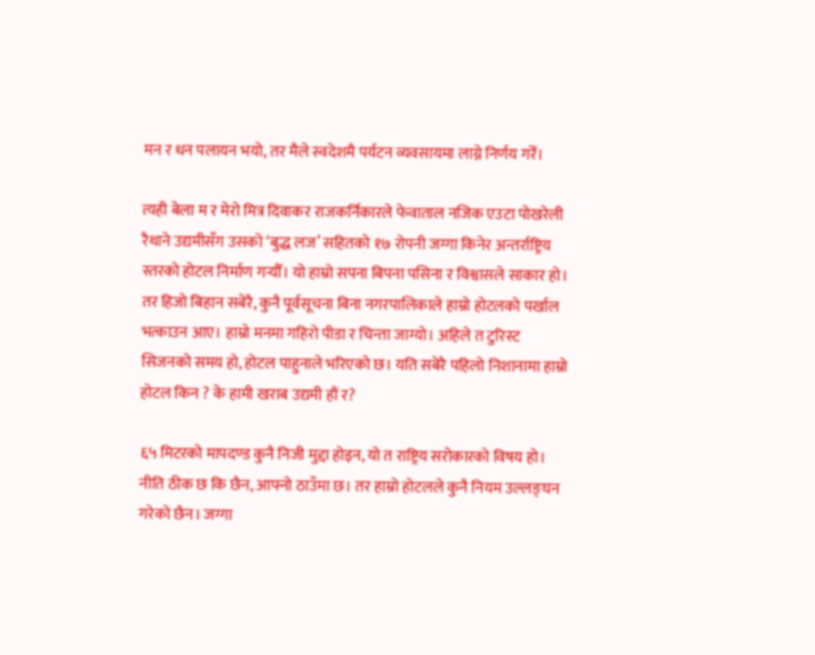मन र धन पलायन भयो, तर मैले स्वदेशमै पर्यटन व्यवसायमा लाग्ने निर्णय गरेँ।

त्यही बेला म र मेरो मित्र दिवाकर राजकर्निकारले फेवाताल नजिक एउटा पोखरेली रैथाने उद्यमीसँग उसको ‘बुद्ध लज’ सहितको १७ रोपनी जग्गा किनेर अन्तर्राष्ट्रिय स्तरको होटल निर्माण गर्‍यौँ। यो हाम्रो सपना बिपना पसिना र विश्वासले साकार हो।
तर हिजो बिहान सबेरै, कुनै पूर्वसूचना बिना नगरपालिकाले हाम्रो होटलको पर्खाल भत्काउन आए। हाम्रो मनमा गहिरो पीडा र चिन्ता जाग्यो। अहिले त टुरिस्ट सिजनको समय हो, होटल पाहुनाले भरिएको छ। यति सबेरै पहिलो निशानामा हाम्रो होटल किन ? के हामी खराब उद्यमी हौं र?

६५ मिटरको मापदण्ड कुनै निजी मुद्दा होइन, यो त राष्ट्रिय सरोकारको विषय हो। नीति ठीक छ कि छैन, आफ्नो ठाउँमा छ। तर हाम्रो होटलले कुनै नियम उल्लङ्घन गरेको छैन। जग्गा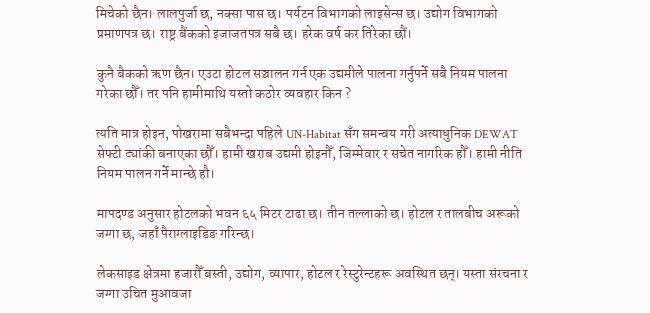मिचेको छैन। लालपुर्जा छ, नक्सा पास छ। पर्यटन विभागको लाइसेन्स छ। उद्योग विभागको प्रमाणपत्र छ। राष्ट्र बैंकको इजाजतपत्र सबै छ। हरेक वर्ष कर तिरेका छौं।

कुनै बैकको ऋण छैन। एउटा होटल सञ्चालन गर्न एक उद्यमीले पालना गर्नुपर्ने सबै नियम पालना गरेका छौँ। तर पनि हामीमाथि यस्तो कठोर व्यवहार किन ?

त्यति मात्र होइन, पोखरामा सबैभन्दा पहिले UN-Habitat सँग समन्वय गरी अत्याधुनिक DEWAT सेफ्टी ट्यांकी बनाएका छौँ। हामी खराब उद्यमी होइनौँ, जिम्मेवार र सचेत नागरिक हौँ। हामी नीति नियम पालन गर्ने मान्छे हौ।

मापदण्ड अनुसार होटलको भवन ६५ मिटर टाढा छ। तीन तल्लाको छ। होटल र तालबीच अरूको जग्गा छ, जहाँ पैराग्लाइडिङ गरिन्छ।

लेकसाइड क्षेत्रमा हजारौँ बस्ती, उद्योग, व्यापार, होटल र रेस्टुरेन्टहरू अवस्थित छन्। यस्ता संरचना र जग्गा उचित मुआवजा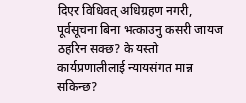दिएर विधिवत् अधिग्रहण नगरी, पूर्वसूचना बिना भत्काउनु कसरी जायज ठहरिन सक्छ? के यस्तो कार्यप्रणालीलाई न्यायसंगत मान्न सकिन्छ?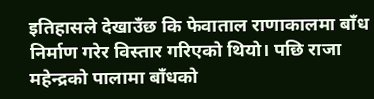इतिहासले देखाउँछ कि फेवाताल राणाकालमा बाँध निर्माण गरेर विस्तार गरिएको थियो। पछि राजा महेन्द्रको पालामा बाँधको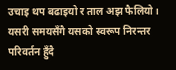उचाइ थप बढाइयो र ताल अझ फैलियो। यसरी समयसँगै यसको स्वरूप निरन्तर परिवर्तन हुँदै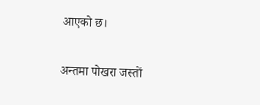आएको छ।

अन्तमा पोखरा जस्तों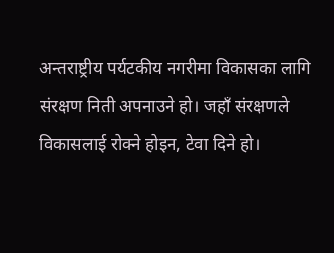अन्तराष्ट्रीय पर्यटकीय नगरीमा विकासका लागि संरक्षण निती अपनाउने हो। जहाँ संरक्षणले विकासलाई रोक्ने होइन, टेवा दिने हो।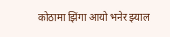कोठामा झिंगा आयो भनेर झ्याल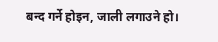बन्द गर्ने होइन, जाली लगाउने हो।